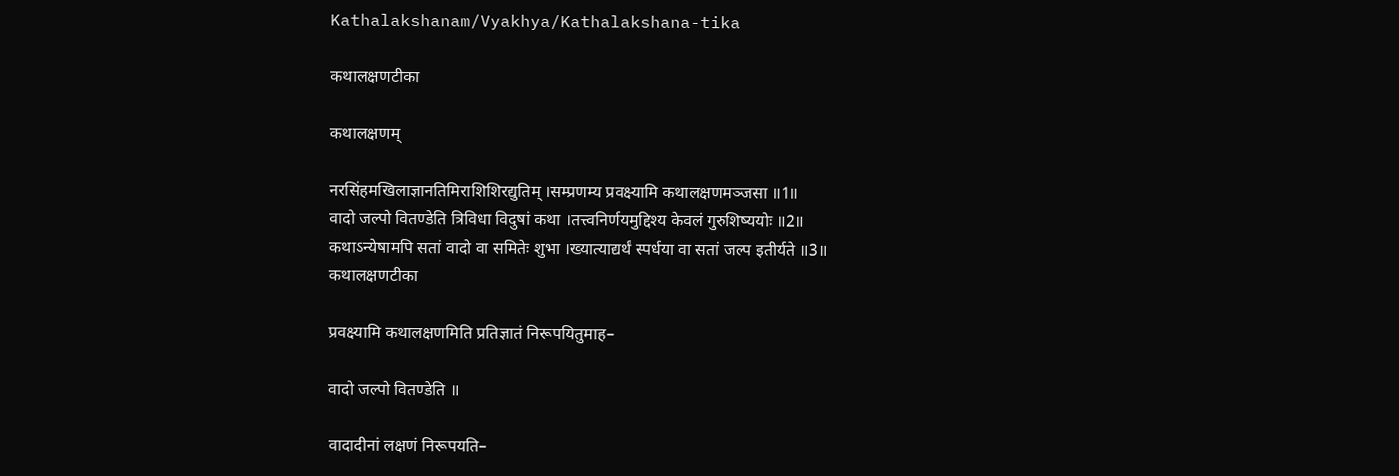Kathalakshanam/Vyakhya/Kathalakshana-tika

कथालक्षणटीका

कथालक्षणम्

नरसिंहमखिलाज्ञानतिमिराशिशिरद्युतिम् ।सम्प्रणम्य प्रवक्ष्यामि कथालक्षणमञ्जसा ॥1॥
वादो जल्पो वितण्डेति त्रिविधा विदुषां कथा ।तत्त्वनिर्णयमुद्दिश्य केवलं गुरुशिष्ययोः ॥2॥
कथाऽन्येषामपि सतां वादो वा समितेः शुभा ।ख्यात्याद्यर्थं स्पर्धया वा सतां जल्प इतीर्यते ॥3॥
कथालक्षणटीका

प्रवक्ष्यामि कथालक्षणमिति प्रतिज्ञातं निरूपयितुमाह–

वादो जल्पो वितण्डेति ॥

वादादीनां लक्षणं निरूपयति–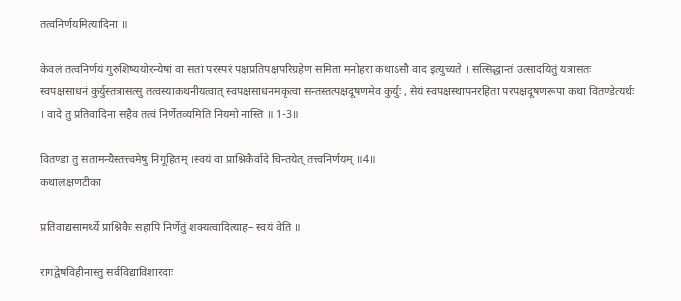तत्वनिर्णयमित्यादिना ॥

केवलं तत्वनिर्णयं गुरुशिष्ययोरन्येषां वा सतां परस्परं पक्षप्रतिपक्षपरिग्रहेण समिता मनोहरा कथाऽसौ वाद इत्युच्यते । सत्सिद्धान्तं उत्सादयितुं यत्रासतः स्वपक्षसाधनं कुर्युस्तत्रासत्सु तत्वस्याकथनीयत्वात् स्वपक्षसाधनमकृत्वा सन्तस्तत्पक्षदूषणमेव कुर्युः , सेयं स्वपक्षस्थापनरहिता परपक्षदूषणरूपा कथा वितण्डेत्यर्थः । वादे तु प्रतिवादिना सहैव तत्वं निर्णेतव्यमिति नियमो नास्ति ॥ 1-3॥

वितण्डा तु सतामन्यैस्तत्त्वमेषु निगूहितम् ।स्वयं वा प्राश्निकैर्वादे चिन्तयेत् तत्त्वनिर्णयम् ॥4॥
कथालक्षणटीका

प्रतिवाद्यसामर्थ्ये प्राश्निकैः सहापि निर्णेतुं शक्यत्वादित्याह– स्वयं वेति ॥

रागद्वेषविहीनास्तु सर्वविद्याविशारदाः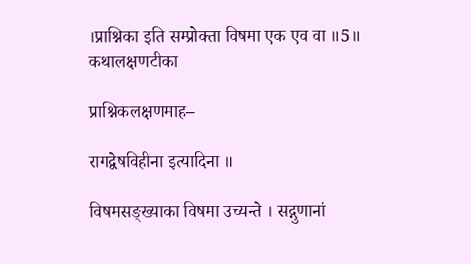।प्राश्निका इति सम्प्रोक्ता विषमा एक एव वा ॥5॥
कथालक्षणटीका

प्राश्निकलक्षणमाह–

रागद्वेषविहीना इत्यादिना ॥

विषमसङ्ख्याका विषमा उच्यन्ते । सद्गुणानां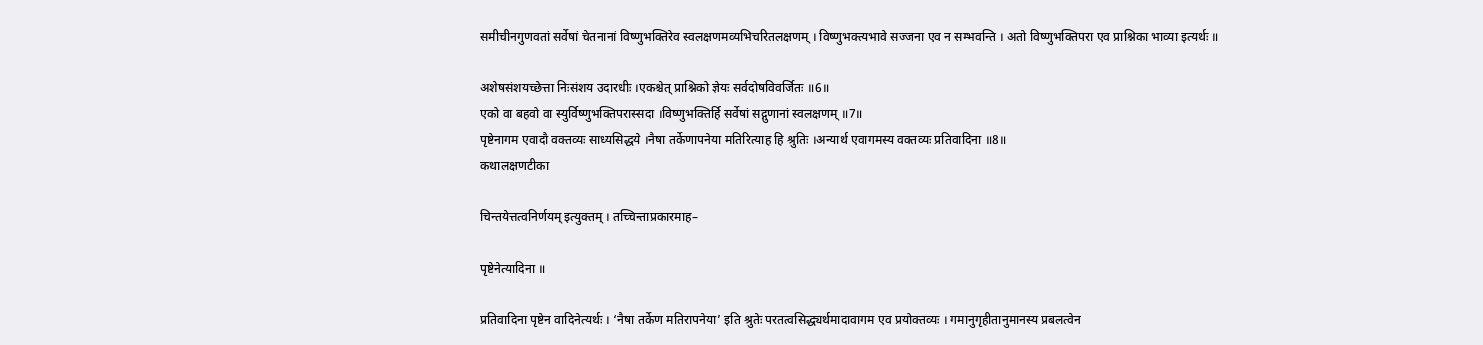समीचीनगुणवतां सर्वेषां चेतनानां विष्णुभक्तिरेव स्वलक्षणमव्यभिचरितलक्षणम् । विष्णुभक्त्यभावे सज्जना एव न सम्भवन्ति । अतो विष्णुभक्तिपरा एव प्राश्निका भाव्या इत्यर्थः ॥

अशेषसंशयच्छेत्ता निःसंशय उदारधीः ।एकश्चेत् प्राश्निको ज्ञेयः सर्वदोषविवर्जितः ॥6॥
एको वा बहवो वा स्युर्विष्णुभक्तिपरास्सदा ।विष्णुभक्तिर्हि सर्वेषां सद्गुणानां स्वलक्षणम् ॥7॥
पृष्टेनागम एवादौ वक्तव्यः साध्यसिद्धये ।नैषा तर्केणापनेया मतिरित्याह हि श्रुतिः ।अन्यार्थ एवागमस्य वक्तव्यः प्रतिवादिना ॥8॥
कथालक्षणटीका

चिन्तयेत्तत्वनिर्णयम् इत्युक्तम् । तच्चिन्ताप्रकारमाह–

पृष्टेनेत्यादिना ॥

प्रतिवादिना पृष्टेन वादिनेत्यर्थः । ‘नैषा तर्केण मतिरापनेया’ इति श्रुतेः परतत्वसिद्ध्यर्थमादावागम एव प्रयोक्तव्यः । गमानुगृहीतानुमानस्य प्रबलत्वेन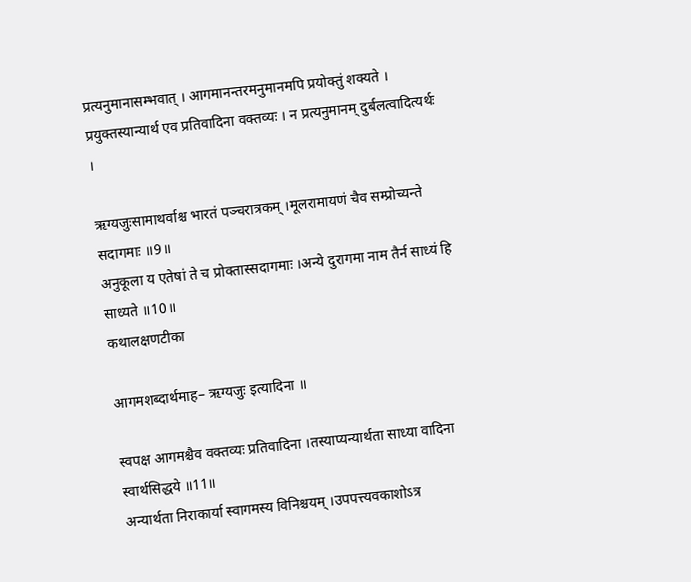प्रत्यनुमानासम्भवात् । आगमानन्तरमनुमानमपि प्रयोक्तुं शक्यते । प्रयुक्तस्यान्यार्थ एव प्रतिवादिना वक्तव्यः । न प्रत्यनुमानम् दुर्बलत्वादित्यर्थः ।

ऋग्यजुःसामाथर्वाश्च भारतं पञ्चरात्रकम् ।मूलरामायणं चैव सम्प्रोच्यन्ते सदागमाः ॥9॥
अनुकूला य एतेषां ते च प्रोक्तास्सदागमाः ।अन्ये दुरागमा नाम तैर्न साध्यं हि साध्यते ॥10॥
कथालक्षणटीका

आगमशब्दार्थमाह– ऋग्यजुः इत्यादिना ॥

स्वपक्ष आगमश्चैव वक्तव्यः प्रतिवादिना ।तस्याप्यन्यार्थता साध्या वादिना स्वार्थसिद्धये ॥11॥
अन्यार्थता निराकार्या स्वागमस्य विनिश्चयम् ।उपपत्त्यवकाशोऽत्र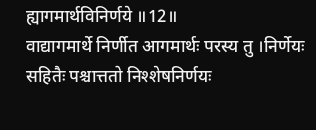ह्यागमार्थविनिर्णये ॥12॥
वाद्यागमार्थे निर्णीत आगमार्थः परस्य तु ।निर्णेयः सहितैः पश्चात्ततो निश्शेषनिर्णयः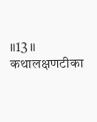॥13॥
कथालक्षणटीका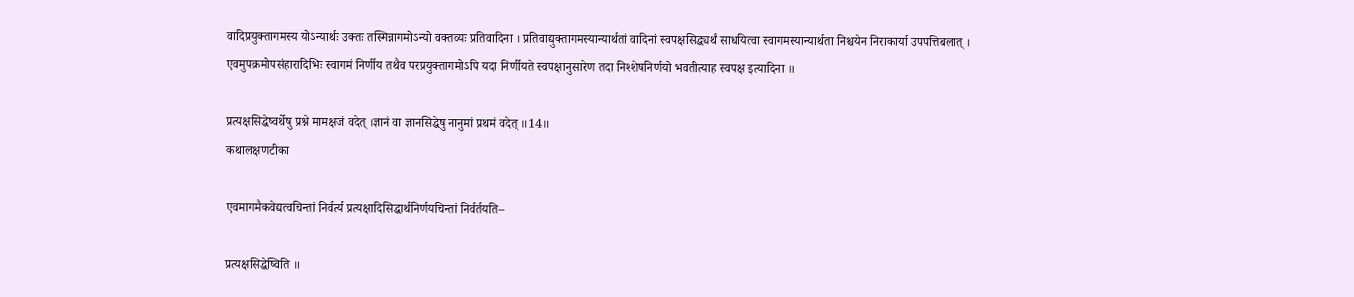वादिप्रयुक्तागमस्य योऽन्यार्थः उक्तः तस्मिन्नागमोऽन्यो वक्तव्यः प्रतिवादिना । प्रतिवाद्युक्तागमस्यान्यार्थतां वादिनां स्वपक्षसिद्ध्यर्थं साधयित्वा स्वागमस्यान्यार्थता निश्चयेन निराकार्या उपपत्तिबलात् । एवमुपक्रमोपसंहारादिभिः स्वागमं निर्णीय तथैव परप्रयुक्तागमोऽपि यदा निर्णीयते स्वपक्षानुसारेण तदा निश्शेषनिर्णयो भवतीत्याह स्वपक्ष इत्यादिना ॥

प्रत्यक्षसिद्धेष्वर्थेषु प्रश्ने मामक्षजं वदेत् ।ज्ञानं वा ज्ञानसिद्धेषु नानुमां प्रथमं वदेत् ॥14॥
कथालक्षणटीका

एवमागमैकवेद्यत्वचिन्तां निर्वर्त्य प्रत्यक्षादिसिद्धार्थनिर्णयचिन्तां निर्वर्तयति–

प्रत्यक्षसिद्धेष्विति ॥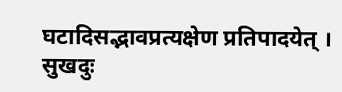घटादिसद्भावप्रत्यक्षेण प्रतिपादयेत् । सुखदुः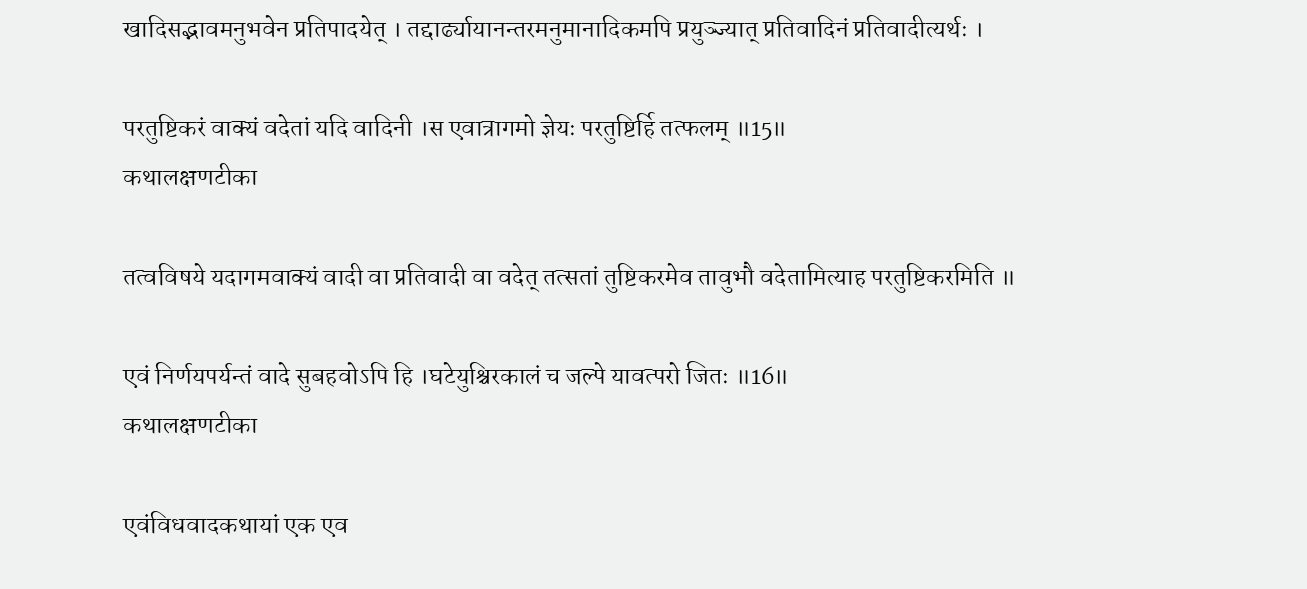खादिसद्भावमनुभवेन प्रतिपादयेत् । तद्दार्ढ्यायानन्तरमनुमानादिकमपि प्रयुञ्ज्यात् प्रतिवादिनं प्रतिवादीत्यर्थः ।

परतुष्टिकरं वाक्यं वदेतां यदि वादिनी ।स एवात्रागमो ज्ञेयः परतुष्टिर्हि तत्फलम् ॥15॥
कथालक्षणटीका

तत्वविषये यदागमवाक्यं वादी वा प्रतिवादी वा वदेत् तत्सतां तुष्टिकरमेव तावुभौ वदेतामित्याह परतुष्टिकरमिति ॥

एवं निर्णयपर्यन्तं वादे सुबहवोऽपि हि ।घटेयुश्चिरकालं च जल्पे यावत्परो जितः ॥16॥
कथालक्षणटीका

एवंविधवादकथायां एक एव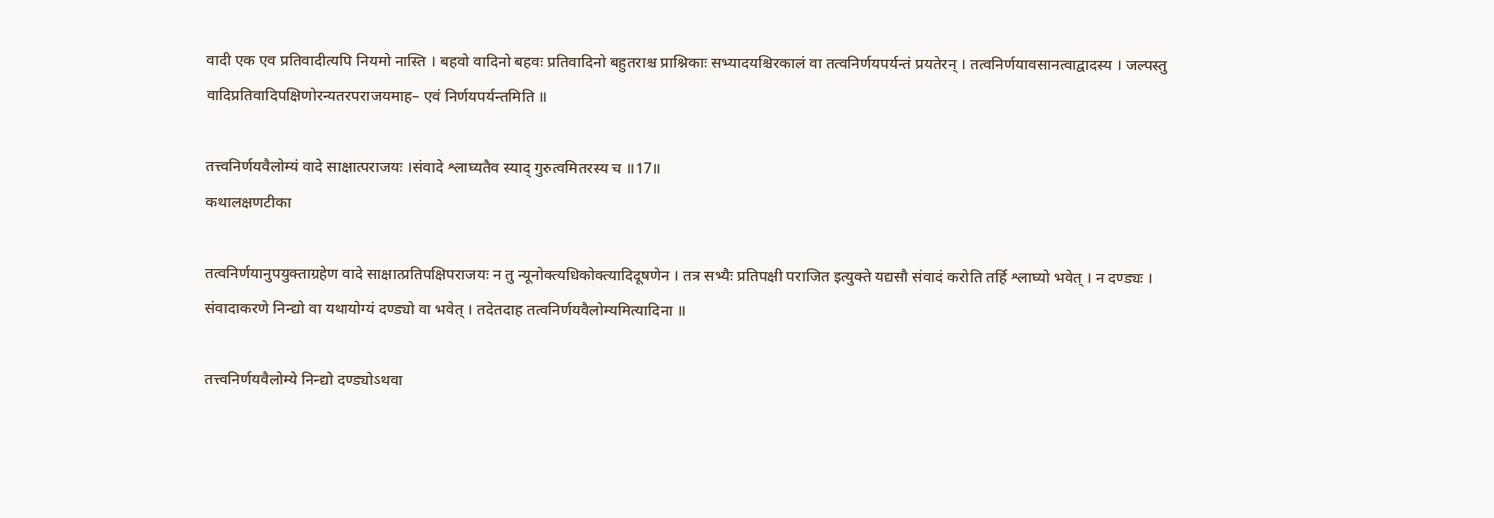वादी एक एव प्रतिवादीत्यपि नियमो नास्ति । बहवो वादिनो बहवः प्रतिवादिनो बहुतराश्च प्राश्निकाः सभ्यादयश्चिरकालं वा तत्वनिर्णयपर्यन्तं प्रयतेरन् । तत्वनिर्णयावसानत्वाद्वादस्य । जल्पस्तु वादिप्रतिवादिपक्षिणोरन्यतरपराजयमाह– एवं निर्णयपर्यन्तमिति ॥

तत्त्वनिर्णयवैलोम्यं वादे साक्षात्पराजयः ।संवादे श्लाघ्यतैव स्याद् गुरुत्वमितरस्य च ॥17॥
कथालक्षणटीका

तत्वनिर्णयानुपयुक्ताग्रहेण वादे साक्षात्प्रतिपक्षिपराजयः न तु न्यूनोक्त्यधिकोक्त्यादिदूषणेन । तत्र सभ्यैः प्रतिपक्षी पराजित इत्युक्ते यद्यसौ संवादं करोति तर्हि श्लाघ्यो भवेत् । न दण्ड्यः । संवादाकरणे निन्द्यो वा यथायोग्यं दण्ड्यो वा भवेत् । तदेतदाह तत्वनिर्णयवैलोम्यमित्यादिना ॥

तत्त्वनिर्णयवैलोम्ये निन्द्यो दण्ड्योऽथवा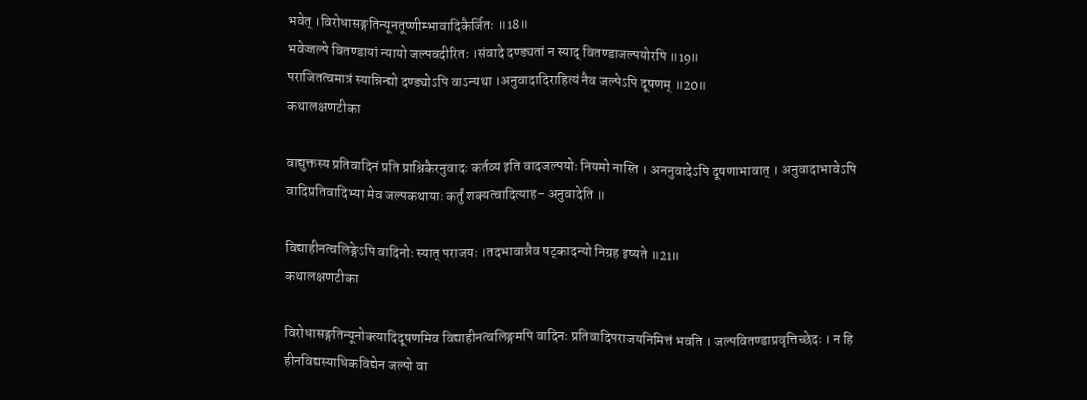भवेत् ।विरोधासङ्गतिन्यूनतूष्णीम्भावादिकैर्जितः ॥18॥
भवेज्जल्पे वितण्डायां न्यायो जल्पवदीरितः ।संवादे दण्ड्यतां न स्याद् वितण्डाजल्पयोरपि ॥19॥
पराजितत्वमात्रं स्यान्निन्द्यो दण्ड्योऽपि वाऽन्यथा ।अनुवादादिराहित्यं नैव जल्पेऽपि दूषणम् ॥20॥
कथालक्षणटीका

वाद्युक्तस्य प्रतिवादिनं प्रति प्राश्निकैरनुवादः कर्तव्य इति वादजल्पयोः नियमो नास्ति । अननुवादेऽपि दूषणाभावात् । अनुवादाभावेऽपि वादिप्रतिवादिभ्या मेव जल्पकथायाः कर्तुं शक्यत्वादित्याह– अनुवादेति ॥

विद्याहीनत्वलिङ्गेऽपि वादिनोः स्यात् पराजयः ।तदभावान्नैव षट्कादन्यो निग्रह इष्यते ॥21॥
कथालक्षणटीका

विरोधासङ्गतिन्यूनोक्त्यादिदूषणमिव विद्याहीनत्वलिङ्गमपि वादिनः प्रतिवादिपराजयनिमित्तं भवति । जल्पवितण्डाप्रवृत्तिच्छेदः । न हि हीनविद्यस्याधिकविद्येन जल्पो वा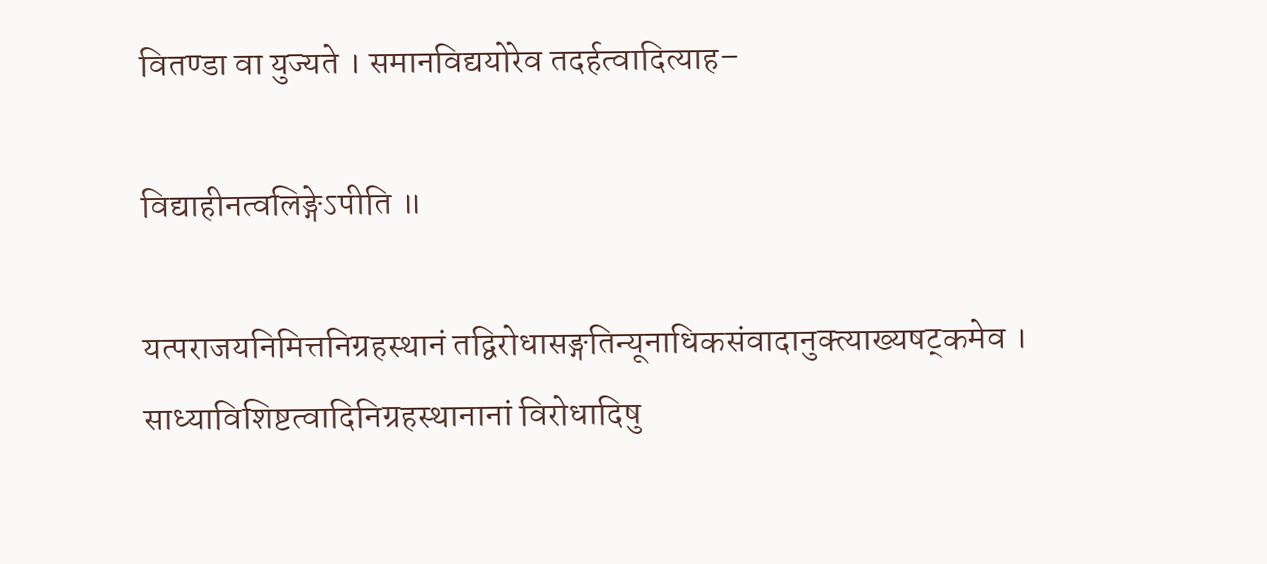वितण्डा वा युज्यते । समानविद्ययोरेव तदर्हत्वादित्याह–

विद्याहीनत्वलिङ्गेऽपीति ॥

यत्पराजयनिमित्तनिग्रहस्थानं तद्विरोधासङ्गतिन्यूनाधिकसंवादानुक्त्याख्यषट्कमेव । साध्याविशिष्टत्वादिनिग्रहस्थानानां विरोधादिषु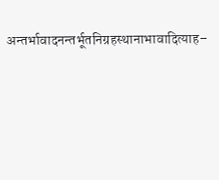अन्तर्भावादनन्तर्भूतनिग्रहस्थानाभावादित्याह–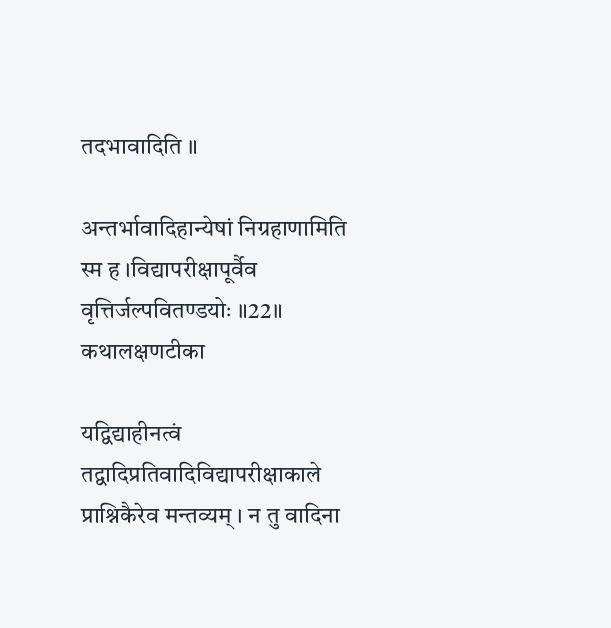तदभावादिति ॥

अन्तर्भावादिहान्येषां निग्रहाणामिति स्म ह ।विद्यापरीक्षापूर्वैव वृत्तिर्जल्पवितण्डयोः ॥22॥
कथालक्षणटीका

यद्विद्याहीनत्वं तद्वादिप्रतिवादिविद्यापरीक्षाकाले प्राश्निकैरेव मन्तव्यम् । न तु वादिना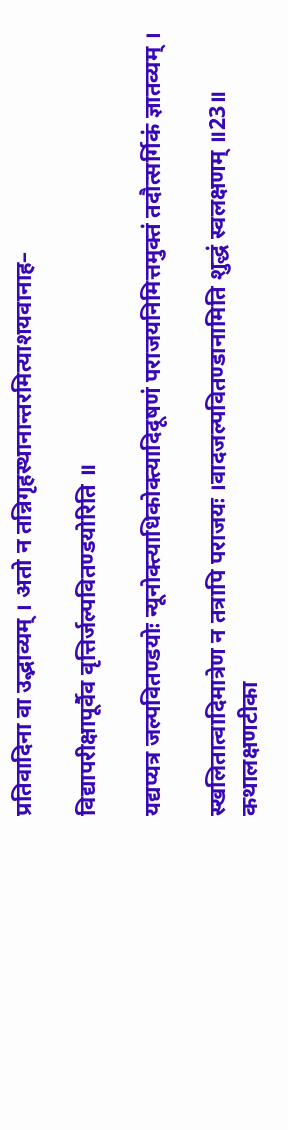प्रतिवादिना वा उद्भाव्यम् । अतो न तन्निगृहस्थानान्तरमित्याशयवानाह–

विद्यापरीक्षापूर्वैव वृत्तिर्जल्पवितण्डयोरिति ॥

यद्यप्यत्र जल्पवितण्डयोः न्यूनोक्त्याधिकोक्त्यादिदूषणं पराजयनिमित्तमुक्तं तदौत्सर्गिकं ज्ञातव्यम् ।

स्खलितात्वादिमात्रेण न तत्रापि पराजयः ।वादजल्पवितण्डानामिति शुद्धं स्वलक्षणम् ॥23॥
कथालक्षणटीका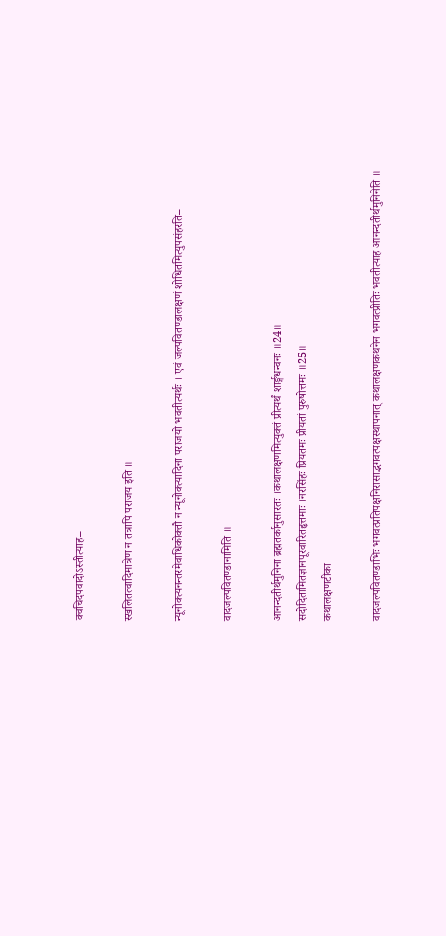क्वचिदपवादोऽस्तीत्याह–

स्खलितत्वादिमात्रेण न तत्रापि पराजय इति ॥

न्यूनोक्त्यनन्तरमेवाधिकोक्तौ न न्यूनोक्त्यादिना पराजयो भवतीत्यर्थः । एवं जल्पवितण्डालक्षणं शोधितमित्युपसंहरति–

वादजल्पवितण्डानामिति ॥

आनन्दतीर्थमुनिना ब्रह्मतर्कानुसारतः ।कथालक्षणमित्युक्तं प्रीत्यर्थं शार्ङ्गधन्वनः ॥24॥
सदोदितामितज्ञानपूरवारितहृत्तमाः ।नरसिंहः प्रियतमः प्रीयतां पुरुषोत्तमः ॥25॥
कथालक्षणटीका

वादजल्पवितण्डाभिः भगवत्प्रतिपक्षनिरासाद्भगवत्पक्षस्थापनात् कथालक्षणकथनेन भगवत्प्रीतिः भवतीत्याह आनन्दतीर्थमुनिनेति ॥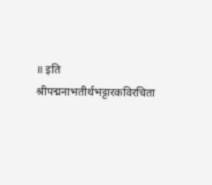॥ इति श्रीपद्मनाभतीर्थभट्टारकविरचिता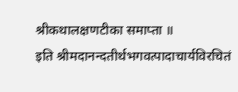श्रीकथालक्षणटीका समाप्ता ॥
इति श्रीमदानन्दतीर्थभगवत्पादाचार्यविरचितं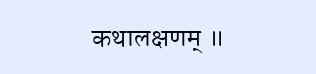कथालक्षणम् ॥